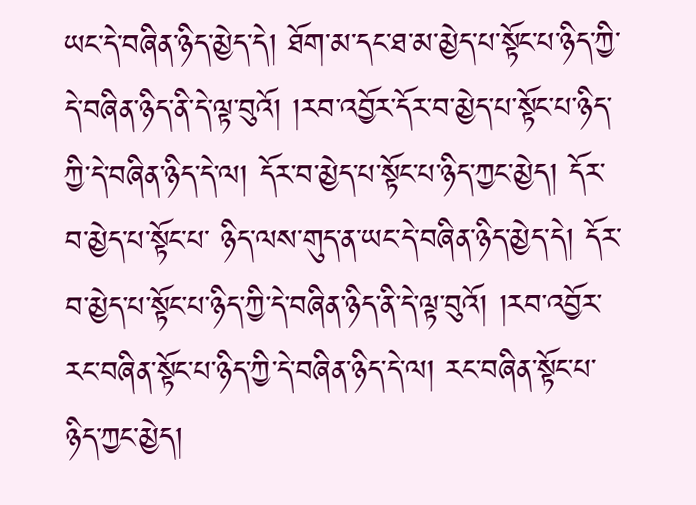ཡང་དེ་བཞིན་ཉིད་མྱེད་དེ། ཐོག་མ་དང་ཐ་མ་མྱེད་པ་སྟོང་པ་ཉིད་ཀྱི་དེ་བཞིན་ཉིད་ནི་དེ་ལྟ་བུའོ། །རབ་འབྱོར་དོར་བ་མྱེད་པ་སྟོང་པ་ཉིད་ཀྱི་དེ་བཞིན་ཉིད་དེ་ལ། དོར་བ་མྱེད་པ་སྟོང་པ་ཉིད་ཀྱང་མྱེད། དོར་བ་མྱེད་པ་སྟོང་པ་ ཉིད་ལས་གུད་ན་ཡང་དེ་བཞིན་ཉིད་མྱེད་དེ། དོར་བ་མྱེད་པ་སྟོང་པ་ཉིད་ཀྱི་དེ་བཞིན་ཉིད་ནི་དེ་ལྟ་བུའོ། །རབ་འབྱོར་རང་བཞིན་སྟོང་པ་ཉིད་ཀྱི་དེ་བཞིན་ཉིད་དེ་ལ། རང་བཞིན་སྟོང་པ་ཉིད་ཀྱང་མྱེད།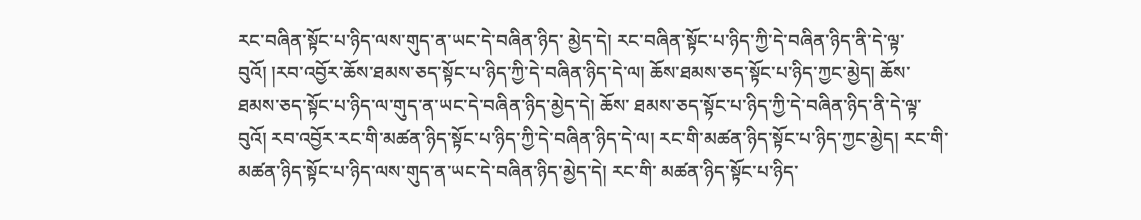རང་བཞིན་སྟོང་པ་ཉིད་ལས་གུད་ན་ཡང་དེ་བཞིན་ཉིད་ མྱེད་དེ། རང་བཞིན་སྟོང་པ་ཉིད་ཀྱི་དེ་བཞིན་ཉིད་ནི་དེ་ལྟ་བུའོ། །རབ་འབྱོར་ཆོས་ཐམས་ཅད་སྟོང་པ་ཉིད་ཀྱི་དེ་བཞིན་ཉིད་དེ་ལ། ཆོས་ཐམས་ཅད་སྟོང་པ་ཉིད་ཀྱང་མྱེད། ཆོས་ཐམས་ཅད་སྟོང་པ་ཉིད་ལ་གུད་ན་ཡང་དེ་བཞིན་ཉིད་མྱེད་དེ། ཆོས་ ཐམས་ཅད་སྟོང་པ་ཉིད་ཀྱི་དེ་བཞིན་ཉིད་ནི་དེ་ལྟ་བུའོ། རབ་འབྱོར་རང་གི་མཚན་ཉིད་སྟོང་པ་ཉིད་ཀྱི་དེ་བཞིན་ཉིད་དེ་ལ། རང་གི་མཚན་ཉིད་སྟོང་པ་ཉིད་ཀྱང་མྱེད། རང་གི་མཚན་ཉིད་སྟོང་པ་ཉིད་ལས་གུད་ན་ཡང་དེ་བཞིན་ཉིད་མྱེད་དེ། རང་གི་ མཚན་ཉིད་སྟོང་པ་ཉིད་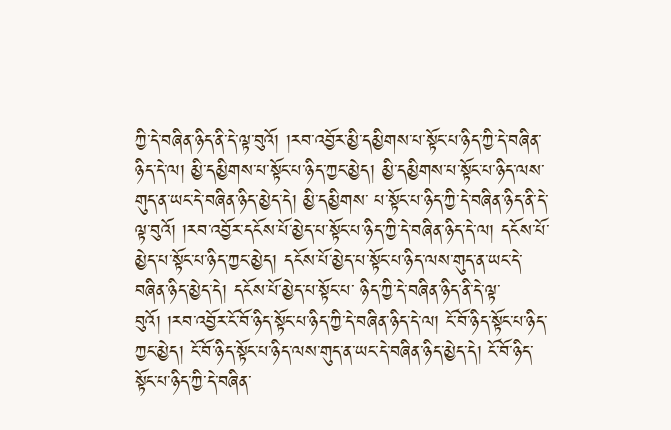ཀྱི་དེ་བཞིན་ཉིད་ནི་དེ་ལྟ་བུའོ། །རབ་འབྱོར་མྱི་དམྱིགས་པ་སྟོང་པ་ཉིད་ཀྱི་དེ་བཞིན་ཉིད་དེ་ལ། མྱི་དམྱིགས་པ་སྟོང་པ་ཉིད་ཀྱང་མྱེད། མྱི་དམྱིགས་པ་སྟོང་པ་ཉིད་ལས་གུད་ན་ཡང་དེ་བཞིན་ཉིད་མྱེད་དེ། མྱི་དམྱིགས་ པ་སྟོང་པ་ཉིད་ཀྱི་དེ་བཞིན་ཉིད་ནི་དེ་ལྟ་བུའོ། །རབ་འབྱོར་དངོས་པོ་མྱེད་པ་སྟོང་པ་ཉིད་ཀྱི་དེ་བཞིན་ཉིད་དེ་ལ། དངོས་པོ་མྱེད་པ་སྟོང་པ་ཉིད་ཀྱང་མྱེད། དངོས་པོ་མྱེད་པ་སྟོང་པ་ཉིད་ལས་གུད་ན་ཡང་དེ་བཞིན་ཉིད་མྱེད་དེ། དངོས་པོ་མྱེད་པ་སྟོང་པ་ ཉིད་ཀྱི་དེ་བཞིན་ཉིད་ནི་དེ་ལྟ་བུའོ། །རབ་འབྱོར་ངོ་བོ་ཉིད་སྟོང་པ་ཉིད་ཀྱི་དེ་བཞིན་ཉིད་དེ་ལ། ངོ་བོ་ཉིད་སྟོང་པ་ཉིད་ཀྱང་མྱེད། ངོ་བོ་ཉིད་སྟོང་པ་ཉིད་ལས་གུད་ན་ཡང་དེ་བཞིན་ཉིད་མྱེད་དེ། ངོ་བོ་ཉིད་སྟོང་པ་ཉིད་ཀྱི་དེ་བཞིན་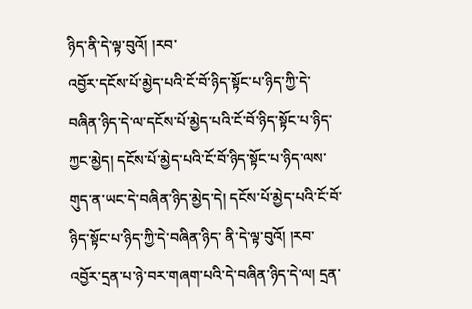ཉིད་ནི་དེ་ལྟ་བུའོ། །རབ་
འབྱོར་དངོས་པོ་མྱེད་པའི་ངོ་བོ་ཉིད་སྟོང་པ་ཉིད་ཀྱི་དེ་བཞིན་ཉིད་དེ་ལ་དངོས་པོ་མྱེད་པའི་ངོ་བོ་ཉིད་སྟོང་པ་ཉིད་ཀྱང་མྱེད། དངོས་པོ་མྱེད་པའི་ངོ་བོ་ཉིད་སྟོང་པ་ཉིད་ལས་གུད་ན་ཡང་དེ་བཞིན་ཉིད་མྱེད་དེ། དངོས་པོ་མྱེད་པའི་ངོ་བོ་ཉིད་སྟོང་པ་ཉིད་ཀྱི་དེ་བཞིན་ཉིད་ ནི་དེ་ལྟ་བུའོ། །རབ་འབྱོར་དྲན་པ་ཉེ་བར་གཞག་པའི་དེ་བཞིན་ཉིད་དེ་ལ། དྲན་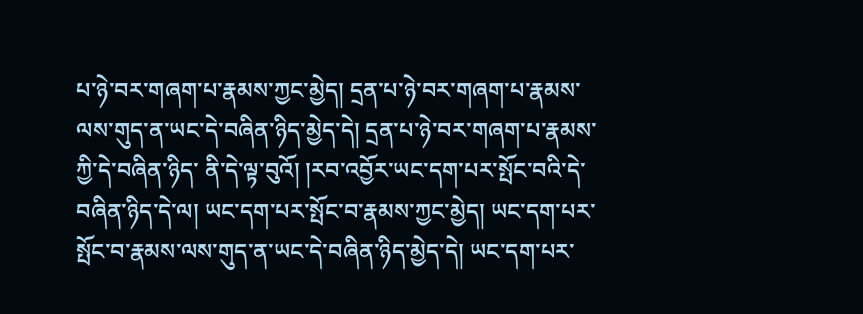པ་ཉེ་བར་གཞག་པ་རྣམས་ཀྱང་མྱེད། དྲན་པ་ཉེ་བར་གཞག་པ་རྣམས་ལས་གུད་ན་ཡང་དེ་བཞིན་ཉིད་མྱེད་དེ། དྲན་པ་ཉེ་བར་གཞག་པ་རྣམས་ཀྱི་དེ་བཞིན་ཉིད་ ནི་དེ་ལྟ་བུའོ། །རབ་འབྱོར་ཡང་དག་པར་སྤོང་བའི་དེ་བཞིན་ཉིད་དེ་ལ། ཡང་དག་པར་སྤོང་བ་རྣམས་ཀྱང་མྱེད། ཡང་དག་པར་སྤོང་བ་རྣམས་ལས་གུད་ན་ཡང་དེ་བཞིན་ཉིད་མྱེད་དེ། ཡང་དག་པར་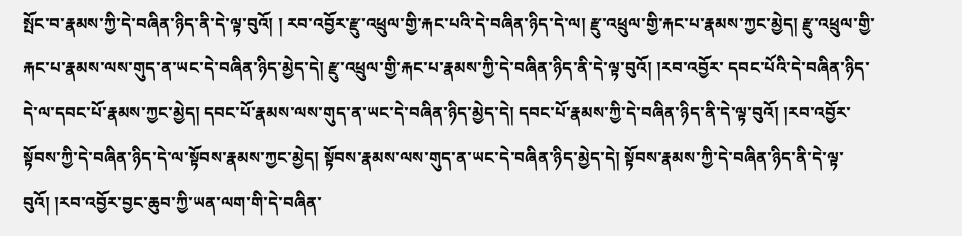སྤོང་བ་རྣམས་ཀྱི་དེ་བཞིན་ཉིད་ནི་དེ་ལྟ་བུའོ། ། རབ་འབྱོར་རྫུ་འཕྲུལ་གྱི་རྐང་པའི་དེ་བཞིན་ཉིད་དེ་ལ། རྫུ་འཕྲུལ་གྱི་རྐང་པ་རྣམས་ཀྱང་མྱེད། རྫུ་འཕྲུལ་གྱི་རྐང་པ་རྣམས་ལས་གུད་ན་ཡང་དེ་བཞིན་ཉིད་མྱེད་དེ། རྫུ་འཕྲུལ་གྱི་རྐང་པ་རྣམས་ཀྱི་དེ་བཞིན་ཉིད་ནི་དེ་ལྟ་བུའོ། །རབ་འབྱོར་ དབང་པོའི་དེ་བཞིན་ཉིད་དེ་ལ་དབང་པོ་རྣམས་ཀྱང་མྱེད། དབང་པོ་རྣམས་ལས་གུད་ན་ཡང་དེ་བཞིན་ཉིད་མྱེད་དེ། དབང་པོ་རྣམས་ཀྱི་དེ་བཞིན་ཉིད་ནི་དེ་ལྟ་བུའོ། །རབ་འབྱོར་སྟོབས་ཀྱི་དེ་བཞིན་ཉིད་དེ་ལ་སྟོབས་རྣམས་ཀྱང་མྱེད། སྟོབས་རྣམས་ལས་གུད་ན་ཡང་དེ་བཞིན་ཉིད་མྱེད་དེ། སྟོབས་རྣམས་ཀྱི་དེ་བཞིན་ཉིད་ནི་དེ་ལྟ་བུའོ། །རབ་འབྱོར་བྱང་ཆུབ་ཀྱི་ཡན་ལག་གི་དེ་བཞིན་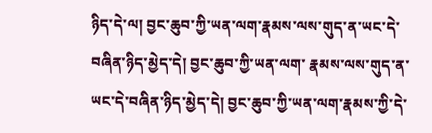ཉིད་དེ་ལ། བྱང་ཆུབ་ཀྱི་ཡན་ལག་རྣམས་ལས་གུད་ན་ཡང་དེ་བཞིན་ཉིད་མྱེད་དེ། བྱང་ཆུབ་ཀྱི་ཡན་ལག་ རྣམས་ལས་གུད་ན་ཡང་དེ་བཞིན་ཉིད་མྱེད་དེ། བྱང་ཆུབ་ཀྱི་ཡན་ལག་རྣམས་ཀྱི་དེ་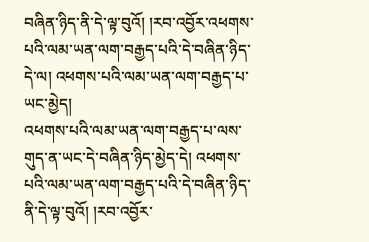བཞིན་ཉིད་ནི་དེ་ལྟ་བུའོ། །རབ་འབྱོར་འཕགས་པའི་ལམ་ཡན་ལག་བརྒྱད་པའི་དེ་བཞིན་ཉིད་དེ་ལ། འཕགས་པའི་ལམ་ཡན་ལག་བརྒྱད་པ་ཡང་མྱེད།
འཕགས་པའི་ལམ་ཡན་ལག་བརྒྱད་པ་ལས་གུད་ན་ཡང་དེ་བཞིན་ཉིད་མྱེད་དེ། འཕགས་པའི་ལམ་ཡན་ལག་བརྒྱད་པའི་དེ་བཞིན་ཉིད་ནི་དེ་ལྟ་བུའོ། །རབ་འབྱོར་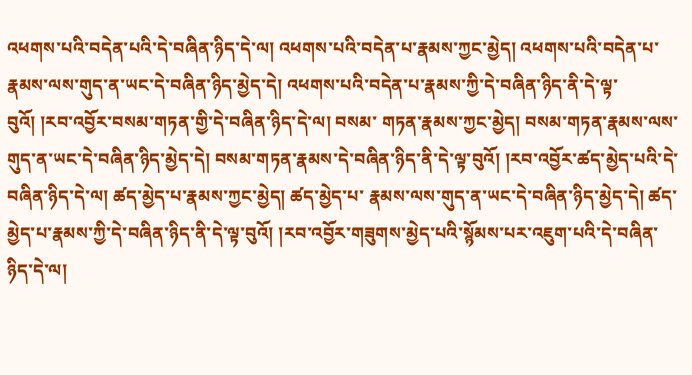འཕགས་པའི་བདེན་པའི་དེ་བཞིན་ཉིད་དེ་ལ། འཕགས་པའི་བདེན་པ་རྣམས་ཀྱང་མྱེད། འཕགས་པའི་བདེན་པ་རྣམས་ལས་གུད་ན་ཡང་དེ་བཞིན་ཉིད་མྱེད་དེ། འཕགས་པའི་བདེན་པ་རྣམས་ཀྱི་དེ་བཞིན་ཉིད་ནི་དེ་ལྟ་བུའོ། །རབ་འབྱོར་བསམ་གཏན་གྱི་དེ་བཞིན་ཉིད་དེ་ལ། བསམ་ གཏན་རྣམས་ཀྱང་མྱེད། བསམ་གཏན་རྣམས་ལས་གུད་ན་ཡང་དེ་བཞིན་ཉིད་མྱེད་དེ། བསམ་གཏན་རྣམས་དེ་བཞིན་ཉིད་ནི་དེ་ལྟ་བུའོ། །རབ་འབྱོར་ཚད་མྱེད་པའི་དེ་བཞིན་ཉིད་དེ་ལ། ཚད་མྱེད་པ་རྣམས་ཀྱང་མྱེད། ཚད་མྱེད་པ་ རྣམས་ལས་གུད་ན་ཡང་དེ་བཞིན་ཉིད་མྱེད་དེ། ཚད་མྱེད་པ་རྣམས་ཀྱི་དེ་བཞིན་ཉིད་ནི་དེ་ལྟ་བུའོ། །རབ་འབྱོར་གཟུགས་མྱེད་པའི་སྙོམས་པར་འཇུག་པའི་དེ་བཞིན་ཉིད་དེ་ལ།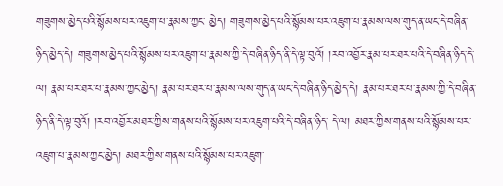གཟུགས་མྱེད་པའི་སྙོམས་པར་འཇུག་པ་རྣམས་ཀྱང་ མྱེད། གཟུགས་མྱེད་པའི་སྙོམས་པར་འཇུག་པ་རྣམས་ལས་གུད་ན་ཡང་དེ་བཞིན་ཉིད་མྱེད་དེ། གཟུགས་མྱེད་པའི་སྙོམས་པར་འཇུག་པ་རྣམས་ཀྱི་དེ་བཞིན་ཉིད་ནི་དེ་ལྟ་བུའོ། །རབ་འབྱོར་རྣམ་པར་ཐར་པའི་དེ་བཞིན་ཉིད་དེ་ལ། རྣམ་པར་ཐར་པ་རྣམས་ཀྱང་མྱེད། རྣམ་པར་ཐར་པ་རྣམས་ལས་གུད་ན་ཡང་དེ་བཞིན་ཉིད་མྱེད་དེ། རྣམ་པར་ཐར་པ་རྣམས་ཀྱི་དེ་བཞིན་ཉིད་ནི་དེ་ལྟ་བུའོ། །རབ་འབྱོར་མཐར་ཀྱིས་གནས་པའི་སྙོམས་པར་འཇུག་པའི་དེ་བཞིན་ཉིད་ དེ་ལ། མཐར་ཀྱིས་གནས་པའི་སྙོམས་པར་འཇུག་པ་རྣམས་ཀྱང་མྱེད། མཐར་ཀྱིས་གནས་པའི་སྙོམས་པར་འཇུག་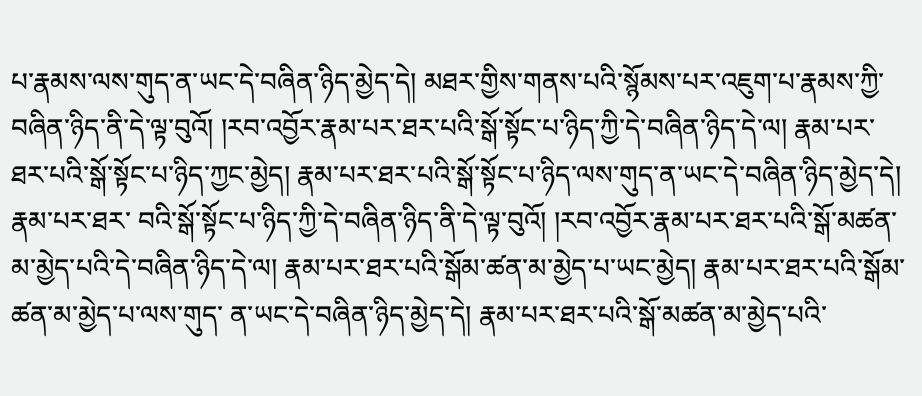པ་རྣམས་ལས་གུད་ན་ཡང་དེ་བཞིན་ཉིད་མྱེད་དེ། མཐར་གྱིས་གནས་པའི་སྙོམས་པར་འཇུག་པ་རྣམས་ཀྱི་
བཞིན་ཉིད་ནི་དེ་ལྟ་བུའོ། །རབ་འབྱོར་རྣམ་པར་ཐར་པའི་སྒོ་སྟོང་པ་ཉིད་ཀྱི་དེ་བཞིན་ཉིད་དེ་ལ། རྣམ་པར་ཐར་པའི་སྒོ་སྟོང་པ་ཉིད་ཀྱང་མྱེད། རྣམ་པར་ཐར་པའི་སྒོ་སྟོང་པ་ཉིད་ལས་གུད་ན་ཡང་དེ་བཞིན་ཉིད་མྱེད་དེ། རྣམ་པར་ཐར་ བའི་སྒོ་སྟོང་པ་ཉིད་ཀྱི་དེ་བཞིན་ཉིད་ནི་དེ་ལྟ་བུའོ། །རབ་འབྱོར་རྣམ་པར་ཐར་པའི་སྒོ་མཚན་མ་མྱེད་པའི་དེ་བཞིན་ཉིད་དེ་ལ། རྣམ་པར་ཐར་པའི་སྒོམ་ཚན་མ་མྱེད་པ་ཡང་མྱེད། རྣམ་པར་ཐར་པའི་སྒོམ་ཚན་མ་མྱེད་པ་ལས་གུད་ ན་ཡང་དེ་བཞིན་ཉིད་མྱེད་དེ། རྣམ་པར་ཐར་པའི་སྒོ་མཚན་མ་མྱེད་པའི་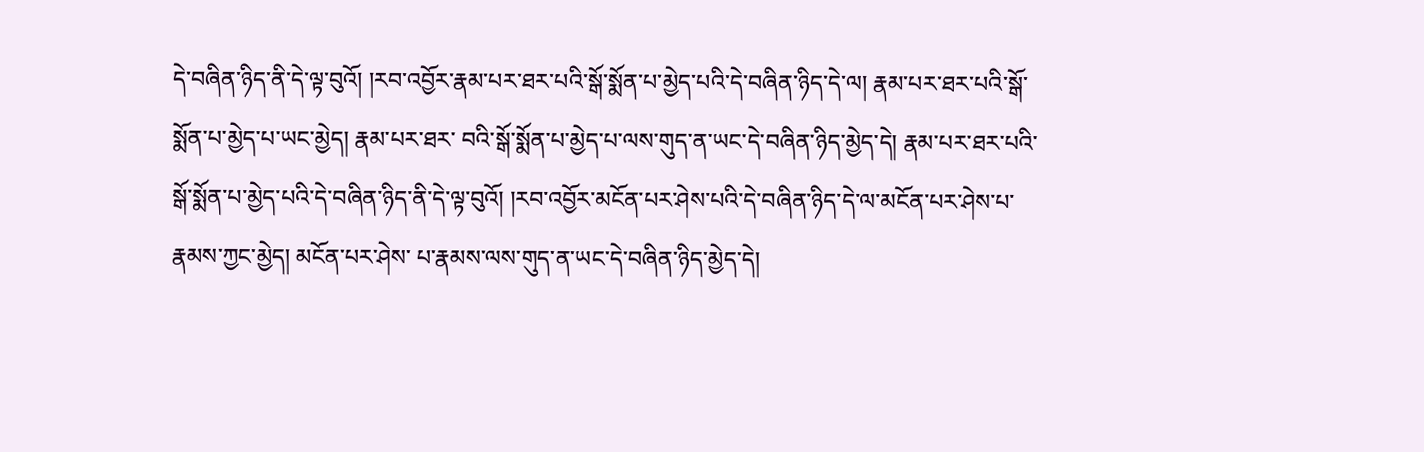དེ་བཞིན་ཉིད་ནི་དེ་ལྟ་བུའོ། །རབ་འབྱོར་རྣམ་པར་ཐར་པའི་སྒོ་སྨོན་པ་མྱེད་པའི་དེ་བཞིན་ཉིད་དེ་ལ། རྣམ་པར་ཐར་པའི་སྒོ་སྨོན་པ་མྱེད་པ་ཡང་མྱེད། རྣམ་པར་ཐར་ བའི་སྒོ་སྨོན་པ་མྱེད་པ་ལས་གུད་ན་ཡང་དེ་བཞིན་ཉིད་མྱེད་དེ། རྣམ་པར་ཐར་པའི་སྒོ་སྨོན་པ་མྱེད་པའི་དེ་བཞིན་ཉིད་ནི་དེ་ལྟ་བུའོ། །རབ་འབྱོར་མངོན་པར་ཤེས་པའི་དེ་བཞིན་ཉིད་དེ་ལ་མངོན་པར་ཤེས་པ་རྣམས་ཀྱང་མྱེད། མངོན་པར་ཤེས་ པ་རྣམས་ལས་གུད་ན་ཡང་དེ་བཞིན་ཉིད་མྱེད་དེ།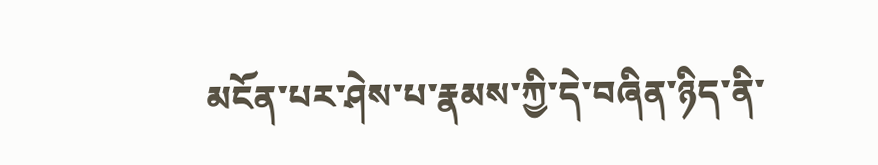མངོན་པར་ཤེས་པ་རྣམས་ཀྱི་དེ་བཞིན་ཉིད་ནི་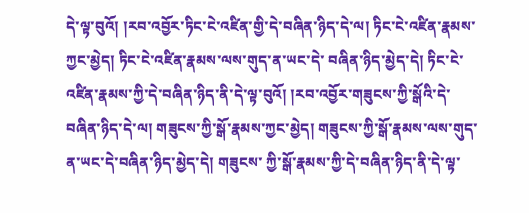དེ་ལྟ་བུའོ། །རབ་འབྱོར་ཏིང་ངེ་འཛིན་གྱི་དེ་བཞིན་ཉིད་དེ་ལ། ཏིང་ངེ་འཛིན་རྣམས་ཀྱང་མྱེད། ཏིང་ངེ་འཛིན་རྣམས་ལས་གུད་ན་ཡང་དེ་ བཞིན་ཉིད་མྱེད་དེ། ཏིང་ངེ་འཛིན་རྣམས་ཀྱི་དེ་བཞིན་ཉིད་ནི་དེ་ལྟ་བུའོ། །རབ་འབྱོར་གཟུངས་ཀྱི་སྒོའི་དེ་བཞིན་ཉིད་དེ་ལ། གཟུངས་ཀྱི་སྒོ་རྣམས་ཀྱང་མྱེད། གཟུངས་ཀྱི་སྒོ་རྣམས་ལས་གུད་ན་ཡང་དེ་བཞིན་ཉིད་མྱེད་དེ། གཟུངས་ ཀྱི་སྒོ་རྣམས་ཀྱི་དེ་བཞིན་ཉིད་ནི་དེ་ལྟ་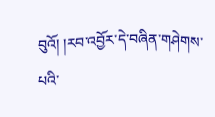བུའོ། །རབ་འབྱོར་དེ་བཞིན་གཤེགས་པའི་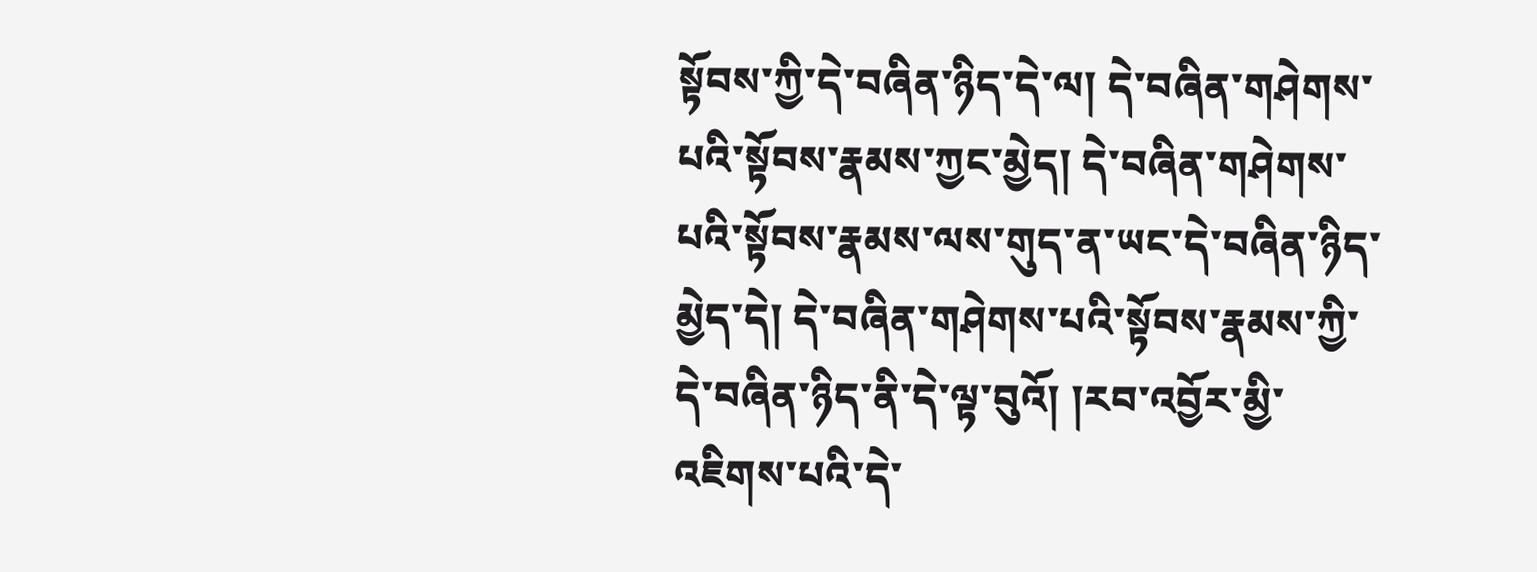སྟོབས་ཀྱི་དེ་བཞིན་ཉིད་དེ་ལ། དེ་བཞིན་གཤེགས་པའི་སྟོབས་རྣམས་ཀྱང་མྱེད། དེ་བཞིན་གཤེགས་པའི་སྟོབས་རྣམས་ལས་གུད་ན་ཡང་དེ་བཞིན་ཉིད་
མྱེད་དེ། དེ་བཞིན་གཤེགས་པའི་སྟོབས་རྣམས་ཀྱི་དེ་བཞིན་ཉིད་ནི་དེ་ལྟ་བུའོ། །རབ་འབྱོར་མྱི་འཇིགས་པའི་དེ་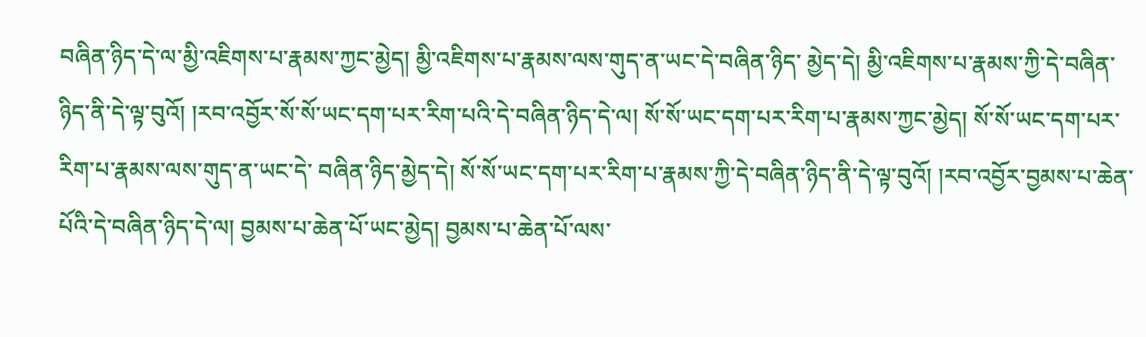བཞིན་ཉིད་དེ་ལ་མྱི་འཇིགས་པ་རྣམས་ཀྱང་མྱེད། མྱི་འཇིགས་པ་རྣམས་ལས་གུད་ན་ཡང་དེ་བཞིན་ཉིད་ མྱེད་དེ། མྱི་འཇིགས་པ་རྣམས་ཀྱི་དེ་བཞིན་ཉིད་ནི་དེ་ལྟ་བུའོ། །རབ་འབྱོར་སོ་སོ་ཡང་དག་པར་རིག་པའི་དེ་བཞིན་ཉིད་དེ་ལ། སོ་སོ་ཡང་དག་པར་རིག་པ་རྣམས་ཀྱང་མྱེད། སོ་སོ་ཡང་དག་པར་རིག་པ་རྣམས་ལས་གུད་ན་ཡང་དེ་ བཞིན་ཉིད་མྱེད་དེ། སོ་སོ་ཡང་དག་པར་རིག་པ་རྣམས་ཀྱི་དེ་བཞིན་ཉིད་ནི་དེ་ལྟ་བུའོ། །རབ་འབྱོར་བྱམས་པ་ཆེན་པོའི་དེ་བཞིན་ཉིད་དེ་ལ། བྱམས་པ་ཆེན་པོ་ཡང་མྱེད། བྱམས་པ་ཆེན་པོ་ལས་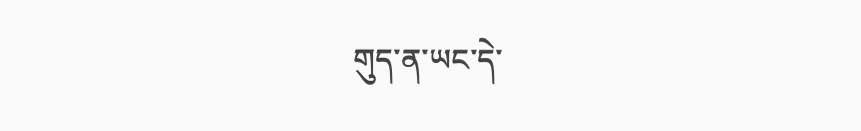གུད་ན་ཡང་དེ་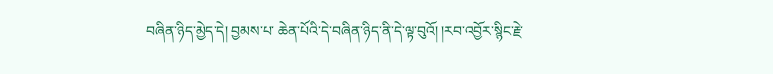བཞིན་ཉིད་མྱེད་དེ། བྱམས་པ་ ཆེན་པོའི་དེ་བཞིན་ཉིད་ནི་དེ་ལྟ་བུའོ། །རབ་འབྱོར་སྙིང་རྗེ་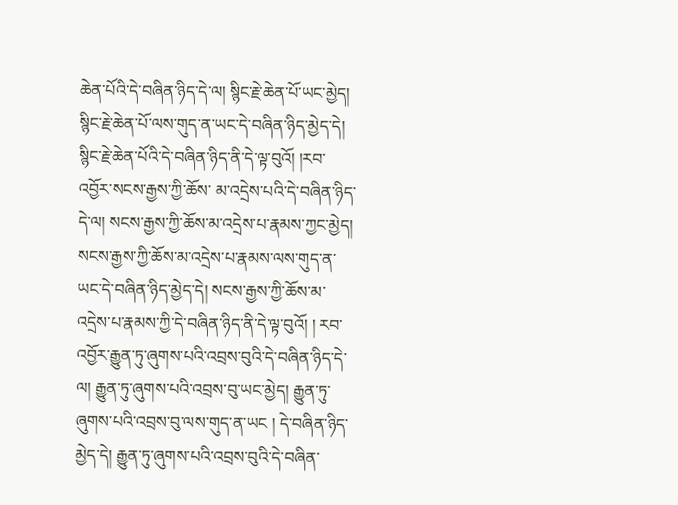ཆེན་པོའི་དེ་བཞིན་ཉིད་དེ་ལ། སྙིང་རྗེ་ཆེན་པོ་ཡང་མྱེད། སྙིང་རྗེ་ཆེན་པོ་ལས་གུད་ན་ཡང་དེ་བཞིན་ཉིད་མྱེད་དེ། སྙིང་རྗེ་ཆེན་པོའི་དེ་བཞིན་ཉིད་ནི་དེ་ལྟ་བུའོ། །རབ་འབྱོར་སངས་རྒྱས་ཀྱི་ཆོས་ མ་འདྲེས་པའི་དེ་བཞིན་ཉིད་དེ་ལ། སངས་རྒྱས་ཀྱི་ཆོས་མ་འདྲེས་པ་རྣམས་ཀྱང་མྱེད། སངས་རྒྱས་ཀྱི་ཆོས་མ་འདྲེས་པ་རྣམས་ལས་གུད་ན་ཡང་དེ་བཞིན་ཉིད་མྱེད་དེ། སངས་རྒྱས་ཀྱི་ཆོས་མ་འདྲེས་པ་རྣམས་ཀྱི་དེ་བཞིན་ཉིད་ནི་དེ་ལྟ་བུའོ། ། རབ་འབྱོར་རྒྱུན་ཏུ་ཞུགས་པའི་འབྲས་བུའི་དེ་བཞིན་ཉིད་དེ་ལ། རྒྱུན་ཏུ་ཞུགས་པའི་འབྲས་བུ་ཡང་མྱེད། རྒྱུན་ཏུ་ཞུགས་པའི་འབྲས་བུ་ལས་གུད་ན་ཡང ། དེ་བཞིན་ཉིད་མྱེད་དེ། རྒྱུན་ཏུ་ཞུགས་པའི་འབྲས་བུའི་དེ་བཞིན་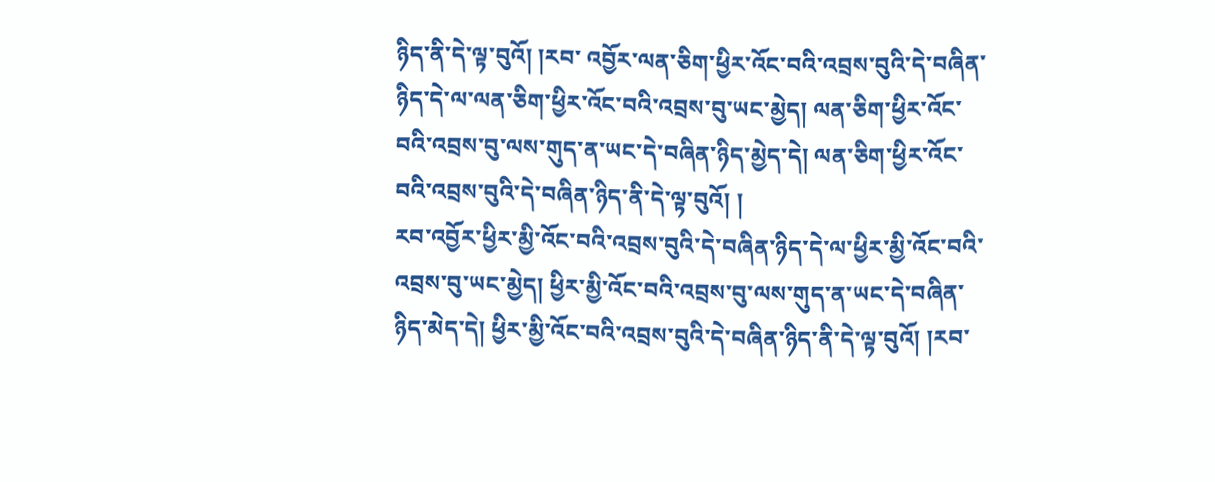ཉིད་ནི་དེ་ལྟ་བུའོ། །རབ་ འབྱོར་ལན་ཅིག་ཕྱིར་འོང་བའི་འབྲས་བུའི་དེ་བཞིན་ཉིད་དེ་ལ་ལན་ཅིག་ཕྱིར་འོང་བའི་འབྲས་བུ་ཡང་མྱེད། ལན་ཅིག་ཕྱིར་འོང་བའི་འབྲས་བུ་ལས་གུད་ན་ཡང་དེ་བཞིན་ཉིད་མྱེད་དེ། ལན་ཅིག་ཕྱིར་འོང་བའི་འབྲས་བུའི་དེ་བཞིན་ཉིད་ནི་དེ་ལྟ་བུའོ། །
རབ་འབྱོར་ཕྱིར་མྱི་འོང་བའི་འབྲས་བུའི་དེ་བཞིན་ཉིད་དེ་ལ་ཕྱིར་མྱི་འོང་བའི་འབྲས་བུ་ཡང་མྱེད། ཕྱིར་མྱི་འོང་བའི་འབྲས་བུ་ལས་གུད་ན་ཡང་དེ་བཞིན་ཉིད་མེད་དེ། ཕྱིར་མྱི་འོང་བའི་འབྲས་བུའི་དེ་བཞིན་ཉིད་ནི་དེ་ལྟ་བུའོ། །རབ་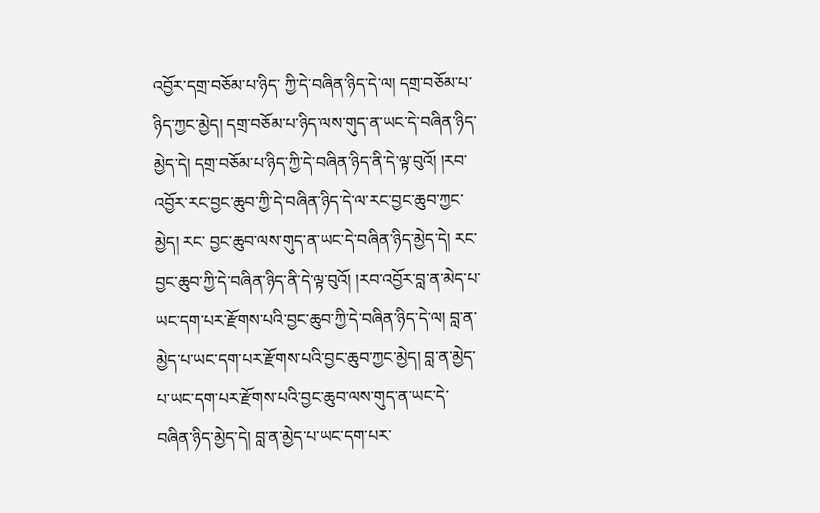འབྱོར་དགྲ་བཅོམ་པ་ཉིད་ ཀྱི་དེ་བཞིན་ཉིད་དེ་ལ། དགྲ་བཅོམ་པ་ཉིད་ཀྱང་མྱེད། དགྲ་བཅོམ་པ་ཉིད་ལས་གུད་ན་ཡང་དེ་བཞིན་ཉིད་མྱེད་དེ། དགྲ་བཅོམ་པ་ཉིད་ཀྱི་དེ་བཞིན་ཉིད་ནི་དེ་ལྟ་བུའོ། །རབ་འབྱོར་རང་བྱང་ཆུབ་ཀྱི་དེ་བཞིན་ཉིད་དེ་ལ་རང་བྱང་ཆུབ་ཀྱང་མྱེད། རང་ བྱང་ཆུབ་ལས་གུད་ན་ཡང་དེ་བཞིན་ཉིད་མྱེད་དེ། རང་བྱང་ཆུབ་ཀྱི་དེ་བཞིན་ཉིད་ནི་དེ་ལྟ་བུའོ། །རབ་འབྱོར་བླ་ན་མེད་པ་ཡང་དག་པར་རྫོགས་པའི་བྱང་ཆུབ་ཀྱི་དེ་བཞིན་ཉིད་དེ་ལ། བླ་ན་མྱེད་པ་ཡང་དག་པར་རྫོགས་པའི་བྱང་ཆུབ་ཀྱང་མྱེད། བླ་ན་མྱེད་པ་ཡང་དག་པར་རྫོགས་པའི་བྱང་ཆུབ་ལས་གུད་ན་ཡང་དེ་བཞིན་ཉིད་མྱེད་དེ། བླ་ན་མྱེད་པ་ཡང་དག་པར་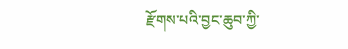རྫོགས་པའི་བྱང་ཆུབ་ཀྱི་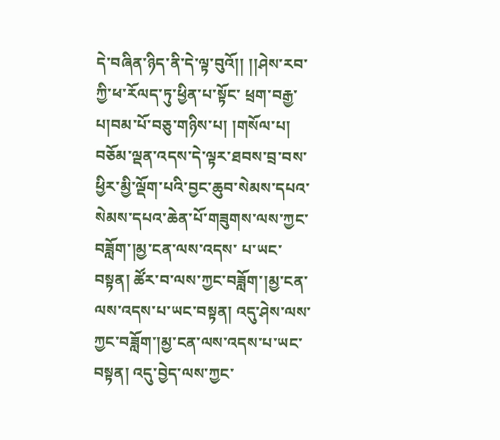དེ་བཞིན་ཉིད་ནི་དེ་ལྟ་བུའོ།། །།ཤེས་རབ་ཀྱི་ཕ་རོལད་ཏུ་ཕྱིན་པ་སྟོང་ ཕྲག་བརྒྱ་པ།བམ་པོ་བཅུ་གཉིས་པ། །གསོལ་པ། བཅོམ་ལྡན་འདས་དེ་ལྟར་ཐབས་བྲ་བས་ཕྱིར་མྱི་ལྡོག་པའི་བྱང་ཆུབ་སེམས་དཔའ་སེམས་དཔའ་ཆེན་པོ་གཟུགས་ལས་ཀྱང་བཟློག་།མྱ་ངན་ལས་འདས་ པ་ཡང་བསྟན། ཚོར་བ་ལས་ཀྱང་བཟློག་།མྱ་ངན་ལས་འདས་པ་ཡང་བསྟན། འདུ་ཤེས་ལས་ཀྱང་བཟློག་།མྱ་ངན་ལས་འདས་པ་ཡང་བསྟན། འདུ་བྱེད་ལས་ཀྱང་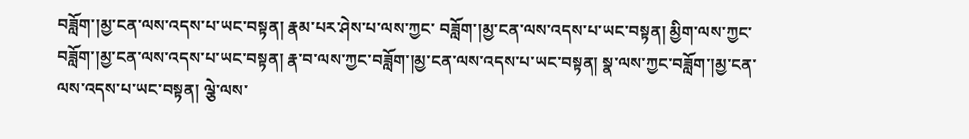བཟློག་།མྱ་ངན་ལས་འདས་པ་ཡང་བསྟན། རྣམ་པར་ཤེས་པ་ལས་ཀྱང་ བཟློག་།མྱ་ངན་ལས་འདས་པ་ཡང་བསྟན། མྱིག་ལས་ཀྱང་བཟློག་།མྱ་ངན་ལས་འདས་པ་ཡང་བསྟན། རྣ་བ་ལས་ཀྱང་བཟློག་།མྱ་ངན་ལས་འདས་པ་ཡང་བསྟན། སྣ་ལས་ཀྱང་བཟློག་།མྱ་ངན་ལས་འདས་པ་ཡང་བསྟན། ལྕེ་ལས་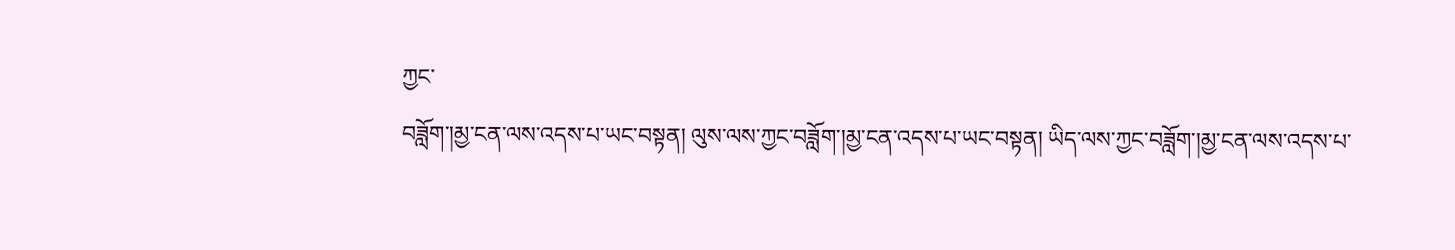ཀྱང་
བཟློག་།མྱ་ངན་ལས་འདས་པ་ཡང་བསྟན། ལུས་ལས་ཀྱང་བཟློག་།མྱ་ངན་འདས་པ་ཡང་བསྟན། ཡིད་ལས་ཀྱང་བཟློག་།མྱ་ངན་ལས་འདས་པ་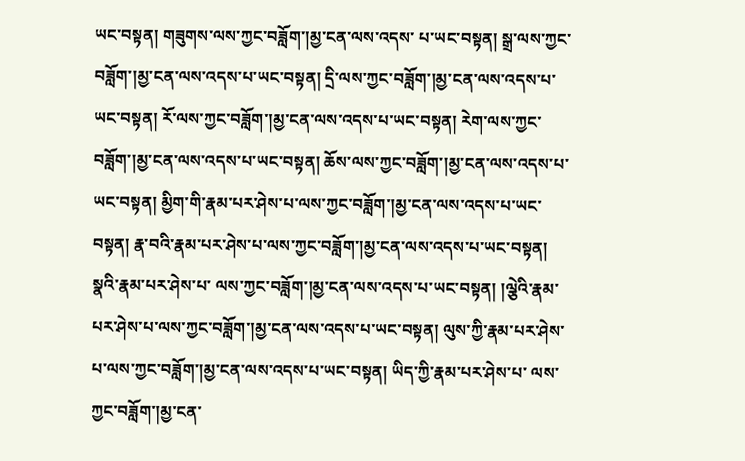ཡང་བསྟན། གཟུགས་ལས་ཀྱང་བཟློག་།མྱ་ངན་ལས་འདས་ པ་ཡང་བསྟན། སྒྲ་ལས་ཀྱང་བཟློག་།མྱ་ངན་ལས་འདས་པ་ཡང་བསྟན། དྲི་ལས་ཀྱང་བཟློག་།མྱ་ངན་ལས་འདས་པ་ཡང་བསྟན། རོ་ལས་ཀྱང་བཟློག་།མྱ་ངན་ལས་འདས་པ་ཡང་བསྟན། རེག་ལས་ཀྱང་བཟློག་།མྱ་ངན་ལས་འདས་པ་ཡང་བསྟན། ཆོས་ལས་ཀྱང་བཟློག་།མྱ་ངན་ལས་འདས་པ་ཡང་བསྟན། མྱིག་གི་རྣམ་པར་ཤེས་པ་ལས་ཀྱང་བཟློག་།མྱ་ངན་ལས་འདས་པ་ཡང་བསྟན། རྣ་བའི་རྣམ་པར་ཤེས་པ་ལས་ཀྱང་བཟློག་།མྱ་ངན་ལས་འདས་པ་ཡང་བསྟན། སྣའི་རྣམ་པར་ཤེས་པ་ ལས་ཀྱང་བཟློག་།མྱ་ངན་ལས་འདས་པ་ཡང་བསྟན། །ལྕེའི་རྣམ་པར་ཤེས་པ་ལས་ཀྱང་བཟློག་།མྱ་ངན་ལས་འདས་པ་ཡང་བསྟན། ལུས་ཀྱི་རྣམ་པར་ཤེས་པ་ལས་ཀྱང་བཟློག་།མྱ་ངན་ལས་འདས་པ་ཡང་བསྟན། ཡིད་ཀྱི་རྣམ་པར་ཤེས་པ་ ལས་ཀྱང་བཟློག་།མྱ་ངན་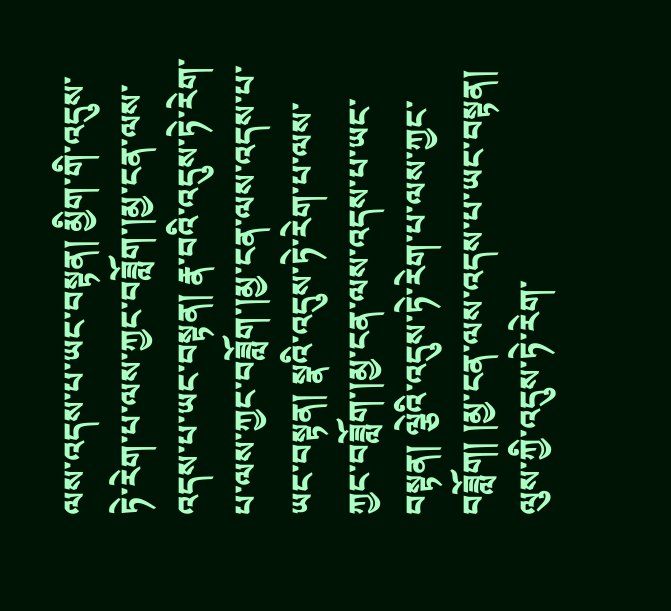ལས་འདས་པ་ཡང་བསྟན། མྱིག་གི་འདུས་ཏེ་རེག་པ་ལས་ཀྱང་བཟློག་།མྱ་ངན་ལས་འདས་པ་ཡང་བསྟན། རྣ་བའི་འདུས་ཏེ་རེག་པ་ལས་ཀྱང་བཟློག་།མྱ་ངན་ལས་འདས་པ་ཡང་བསྟན། སྣའི་འདུས་ཏེ་རེག་པ་ལས་ ཀྱང་བཟློག་།མྱ་ངན་ལས་འདས་པ་ཡང་བསྟན། ལྕེའི་འདུས་ཏེ་རེག་པ་ལས་ཀྱང་བཟློག། །མྱ་ངན་ལས་འདས་པ་ཡང་བསྟན། ལུས་ཀྱི་འདུས་ཏེ་རེག་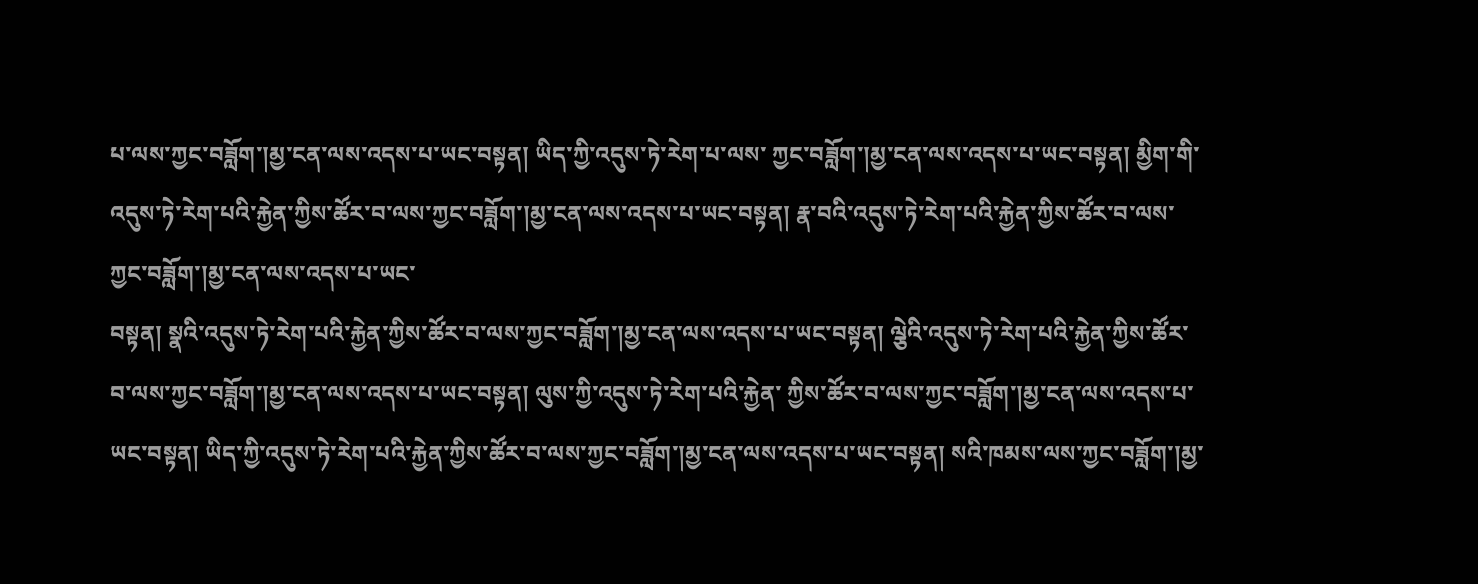པ་ལས་ཀྱང་བཟློག་།མྱ་ངན་ལས་འདས་པ་ཡང་བསྟན། ཡིད་ཀྱི་འདུས་ཏེ་རེག་པ་ལས་ ཀྱང་བཟློག་།མྱ་ངན་ལས་འདས་པ་ཡང་བསྟན། མྱིག་གི་འདུས་ཏེ་རེག་པའི་རྐྱེན་ཀྱིས་ཚོར་བ་ལས་ཀྱང་བཟློག་།མྱ་ངན་ལས་འདས་པ་ཡང་བསྟན། རྣ་བའི་འདུས་ཏེ་རེག་པའི་རྐྱེན་ཀྱིས་ཚོར་བ་ལས་ཀྱང་བཟློག་།མྱ་ངན་ལས་འདས་པ་ཡང་
བསྟན། སྣའི་འདུས་ཏེ་རེག་པའི་རྐྱེན་ཀྱིས་ཚོར་བ་ལས་ཀྱང་བཟློག་།མྱ་ངན་ལས་འདས་པ་ཡང་བསྟན། ལྕེའི་འདུས་ཏེ་རེག་པའི་རྐྱེན་ཀྱིས་ཚོར་བ་ལས་ཀྱང་བཟློག་།མྱ་ངན་ལས་འདས་པ་ཡང་བསྟན། ལུས་ཀྱི་འདུས་ཏེ་རེག་པའི་རྐྱེན་ ཀྱིས་ཚོར་བ་ལས་ཀྱང་བཟློག་།མྱ་ངན་ལས་འདས་པ་ཡང་བསྟན། ཡིད་ཀྱི་འདུས་ཏེ་རེག་པའི་རྐྱེན་ཀྱིས་ཚོར་བ་ལས་ཀྱང་བཟློག་།མྱ་ངན་ལས་འདས་པ་ཡང་བསྟན། སའི་ཁམས་ལས་ཀྱང་བཟློག་།མྱ་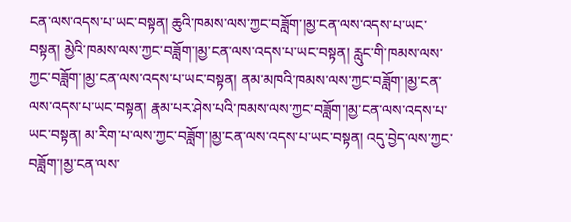ངན་ལས་འདས་པ་ཡང་བསྟན། ཆུའི་ཁམས་ལས་ཀྱང་བཟློག་།མྱ་ངན་ལས་འདས་པ་ཡང་བསྟན། མྱེའི་ཁམས་ལས་ཀྱང་བཟློག་།མྱ་ངན་ལས་འདས་པ་ཡང་བསྟན། རླུང་གི་ཁམས་ལས་ཀྱང་བཟློག་།མྱ་ངན་ལས་འདས་པ་ཡང་བསྟན། ནམ་མཁའི་ཁམས་ལས་ཀྱང་བཟློག་།མྱ་ངན་ལས་འདས་པ་ཡང་བསྟན། རྣམ་པར་ཤེས་པའི་ཁམས་ལས་ཀྱང་བཟློག་།མྱ་ངན་ལས་འདས་པ་ཡང་བསྟན། མ་རིག་པ་ལས་ཀྱང་བཟློག་།མྱ་ངན་ལས་འདས་པ་ཡང་བསྟན། འདུ་བྱེད་ལས་ཀྱང་ བཟློག་།མྱ་ངན་ལས་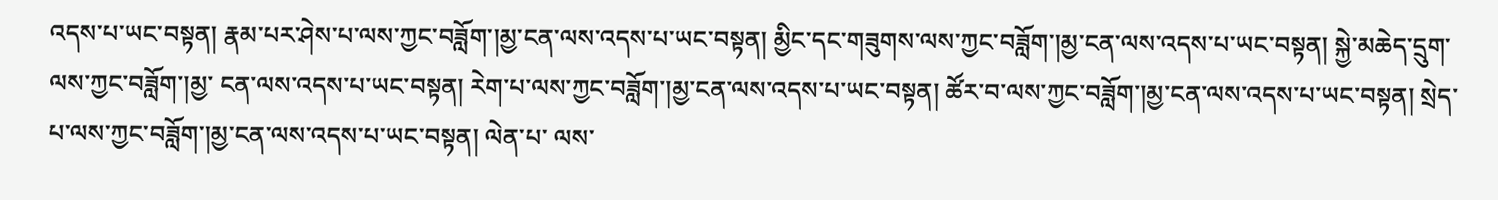འདས་པ་ཡང་བསྟན། རྣམ་པར་ཤེས་པ་ལས་ཀྱང་བཟློག་།མྱ་ངན་ལས་འདས་པ་ཡང་བསྟན། མྱིང་དང་གཟུགས་ལས་ཀྱང་བཟློག་།མྱ་ངན་ལས་འདས་པ་ཡང་བསྟན། སྐྱེ་མཆེད་དྲུག་ལས་ཀྱང་བཟློག་།མྱ་ ངན་ལས་འདས་པ་ཡང་བསྟན། རེག་པ་ལས་ཀྱང་བཟློག་།མྱ་ངན་ལས་འདས་པ་ཡང་བསྟན། ཚོར་བ་ལས་ཀྱང་བཟློག་།མྱ་ངན་ལས་འདས་པ་ཡང་བསྟན། སྲེད་པ་ལས་ཀྱང་བཟློག་།མྱ་ངན་ལས་འདས་པ་ཡང་བསྟན། ལེན་པ་ ལས་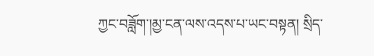ཀྱང་བཟློག་།མྱ་ངན་ལས་འདས་པ་ཡང་བསྟན། སྲིད་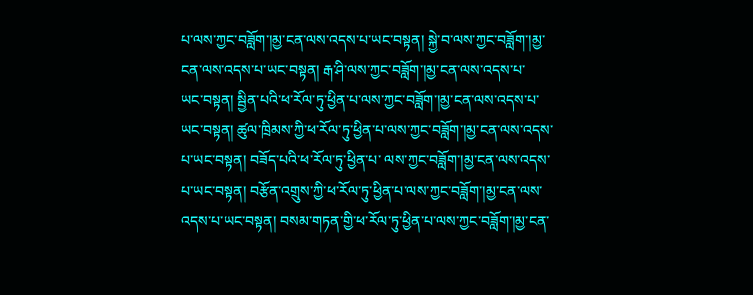པ་ལས་ཀྱང་བཟློག་།མྱ་ངན་ལས་འདས་པ་ཡང་བསྟན། སྐྱེ་བ་ལས་ཀྱང་བཟློག་།མྱ་ངན་ལས་འདས་པ་ཡང་བསྟན། རྒ་ཤི་ལས་ཀྱང་བཟློག་།མྱ་ངན་ལས་འདས་པ་
ཡང་བསྟན། སྦྱིན་པའི་ཕ་རོལ་ཏུ་ཕྱིན་པ་ལས་ཀྱང་བཟློག་།མྱ་ངན་ལས་འདས་པ་ཡང་བསྟན། ཚུལ་ཁྲིམས་ཀྱི་ཕ་རོལ་ཏུ་ཕྱིན་པ་ལས་ཀྱང་བཟློག་།མྱ་ངན་ལས་འདས་པ་ཡང་བསྟན། བཟོད་པའི་ཕ་རོལ་ཏུ་ཕྱིན་པ་ ལས་ཀྱང་བཟློག་།མྱ་ངན་ལས་འདས་པ་ཡང་བསྟན། བརྩོན་འགྲུས་ཀྱི་ཕ་རོལ་ཏུ་ཕྱིན་པ་ལས་ཀྱང་བཟློག་།མྱ་ངན་ལས་འདས་པ་ཡང་བསྟན། བསམ་གཏན་གྱི་ཕ་རོལ་ཏུ་ཕྱིན་པ་ལས་ཀྱང་བཟློག་།མྱ་ངན་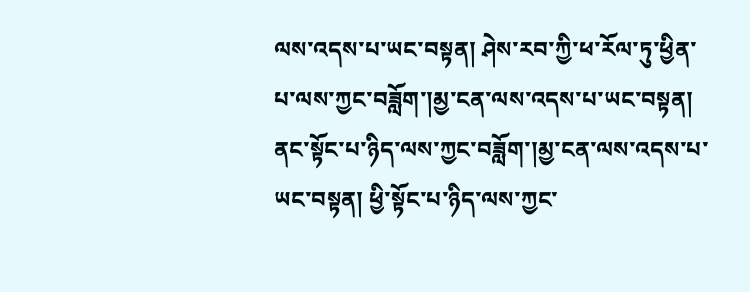ལས་འདས་པ་ཡང་བསྟན། ཤེས་རབ་ཀྱི་ཕ་རོལ་ཏུ་ཕྱིན་པ་ལས་ཀྱང་བཟློག་།མྱ་ངན་ལས་འདས་པ་ཡང་བསྟན། ནང་སྟོང་པ་ཉིད་ལས་ཀྱང་བཟློག་།མྱ་ངན་ལས་འདས་པ་ཡང་བསྟན། ཕྱི་སྟོང་པ་ཉིད་ལས་ཀྱང་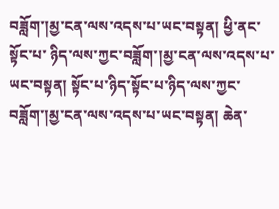བཟློག་།མྱ་ངན་ལས་འདས་པ་ཡང་བསྟན། ཕྱི་ནང་སྟོང་པ་ ཉིད་ལས་ཀྱང་བཟློག་།མྱ་ངན་ལས་འདས་པ་ཡང་བསྟན། སྟོང་པ་ཉིད་སྟོང་པ་ཉིད་ལས་ཀྱང་བཟློག་།མྱ་ངན་ལས་འདས་པ་ཡང་བསྟན། ཆེན་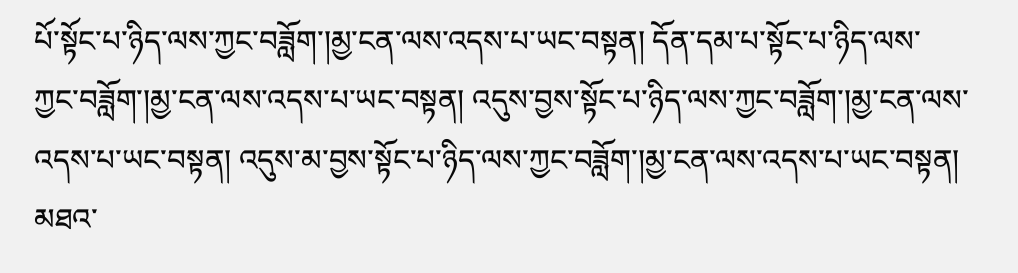པོ་སྟོང་པ་ཉིད་ལས་ཀྱང་བཟློག་།མྱ་ངན་ལས་འདས་པ་ཡང་བསྟན། དོན་དམ་པ་སྟོང་པ་ཉིད་ལས་ ཀྱང་བཟློག་།མྱ་ངན་ལས་འདས་པ་ཡང་བསྟན། འདུས་བྱས་སྟོང་པ་ཉིད་ལས་ཀྱང་བཟློག་།མྱ་ངན་ལས་འདས་པ་ཡང་བསྟན། འདུས་མ་བྱས་སྟོང་པ་ཉིད་ལས་ཀྱང་བཟློག་།མྱ་ངན་ལས་འདས་པ་ཡང་བསྟན། མཐའ་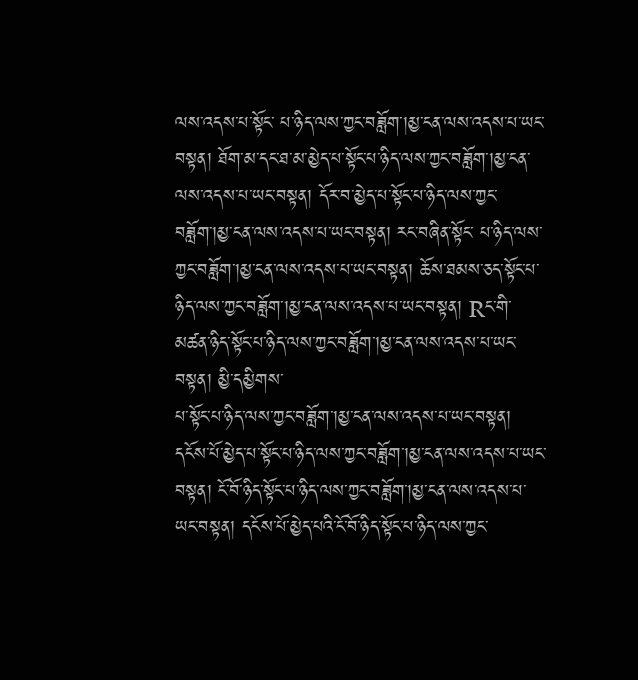ལས་འདས་པ་སྟོང་ པ་ཉིད་ལས་ཀྱང་བཟློག་།མྱ་ངན་ལས་འདས་པ་ཡང་བསྟན། ཐོག་མ་དང་ཐ་མ་མྱེད་པ་སྟོང་པ་ཉིད་ལས་ཀྱང་བཟློག་།མྱ་ངན་ལས་འདས་པ་ཡང་བསྟན། དོར་བ་མྱེད་པ་སྟོང་པ་ཉིད་ལས་ཀྱང་བཟློག་།མྱ་ངན་ལས་འདས་པ་ཡང་བསྟན། རང་བཞིན་སྟོང་ པ་ཉིད་ལས་ཀྱང་བཟློག་།མྱ་ངན་ལས་འདས་པ་ཡང་བསྟན། ཆོས་ཐམས་ཅད་སྟོང་པ་ཉིད་ལས་ཀྱང་བཟློག་།མྱ་ངན་ལས་འདས་པ་ཡང་བསྟན། Rང་གི་མཚན་ཉིད་སྟོང་པ་ཉིད་ལས་ཀྱང་བཟློག་།མྱ་ངན་ལས་འདས་པ་ཡང་བསྟན། མྱི་དམྱིགས་
པ་སྟོང་པ་ཉིད་ལས་ཀྱང་བཟློག་།མྱ་ངན་ལས་འདས་པ་ཡང་བསྟན། དངོས་པོ་མྱེད་པ་སྟོང་པ་ཉིད་ལས་ཀྱང་བཟློག་།མྱ་ངན་ལས་འདས་པ་ཡང་བསྟན། ངོ་བོ་ཉིད་སྟོང་པ་ཉིད་ལས་ཀྱང་བཟློག་།མྱ་ངན་ལས་འདས་པ་ཡང་བསྟན། དངོས་པོ་མྱེད་པའི་ངོ་བོ་ཉིད་སྟོང་པ་ཉིད་ལས་ཀྱང་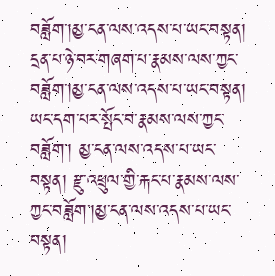བཟློག་།མྱ་ངན་ལས་འདས་པ་ཡང་བསྟན། དྲན་པ་ཉེ་བར་གཞག་པ་རྣམས་ལས་ཀྱང་བཟློག་།མྱ་ངན་ལས་འདས་པ་ཡང་བསྟན། ཡང་དག་པར་སྤོང་བ་རྣམས་ལས་ཀྱང་བཟློག་། མྱ་ངན་ལས་འདས་པ་ཡང་བསྟན། རྫུ་འཕྲུལ་གྱི་རྐང་པ་རྣམས་ལས་ཀྱང་བཟློག་།མྱ་ངན་ལས་འདས་པ་ཡང་བསྟན།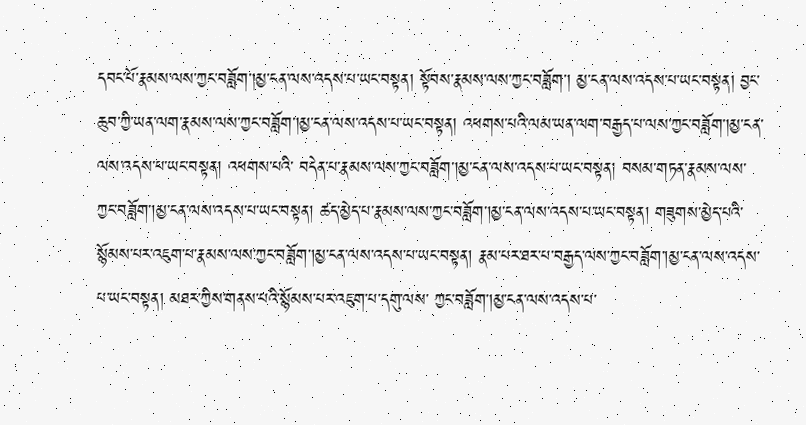དབང་པོ་རྣམས་ལས་ཀྱང་བཟློག་།མྱ་ངན་ལས་འདས་པ་ཡང་བསྟན། སྟོབས་རྣམས་ལས་ཀྱང་བཟློག་། མྱ་ངན་ལས་འདས་པ་ཡང་བསྟན། བྱང་ཆུབ་ཀྱི་ཡན་ལག་རྣམས་ལས་ཀྱང་བཟློག་།མྱ་ངན་ལས་འདས་པ་ཡང་བསྟན། འཕགས་པའི་ལམ་ཡན་ལག་བརྒྱད་པ་ལས་ཀྱང་བཟློག་།མྱ་ངན་ལས་འདས་པ་ཡང་བསྟན། འཕགས་པའི་ བདེན་པ་རྣམས་ལས་ཀྱང་བཟློག་།མྱ་ངན་ལས་འདས་པ་ཡང་བསྟན། བསམ་གཏན་རྣམས་ལས་ཀྱང་བཟློག་།མྱ་ངན་ལས་འདས་པ་ཡང་བསྟན། ཚད་མྱེད་པ་རྣམས་ལས་ཀྱང་བཟློག་།མྱ་ངན་ལས་འདས་པ་ཡང་བསྟན། གཟུགས་མྱེད་པའི་སྙོམས་པར་འཇུག་པ་རྣམས་ལས་ཀྱང་བཟློག་།མྱ་ངན་ལས་འདས་པ་ཡང་བསྟན། རྣམ་པར་ཐར་པ་བརྒྱད་ལས་ཀྱང་བཟློག་།མྱ་ངན་ལས་འདས་པ་ཡང་བསྟན། མཐར་ཀྱིས་གནས་པའི་སྙོམས་པར་འཇུག་པ་དགུ་ལས་ ཀྱང་བཟློག་།མྱ་ངན་ལས་འདས་པ་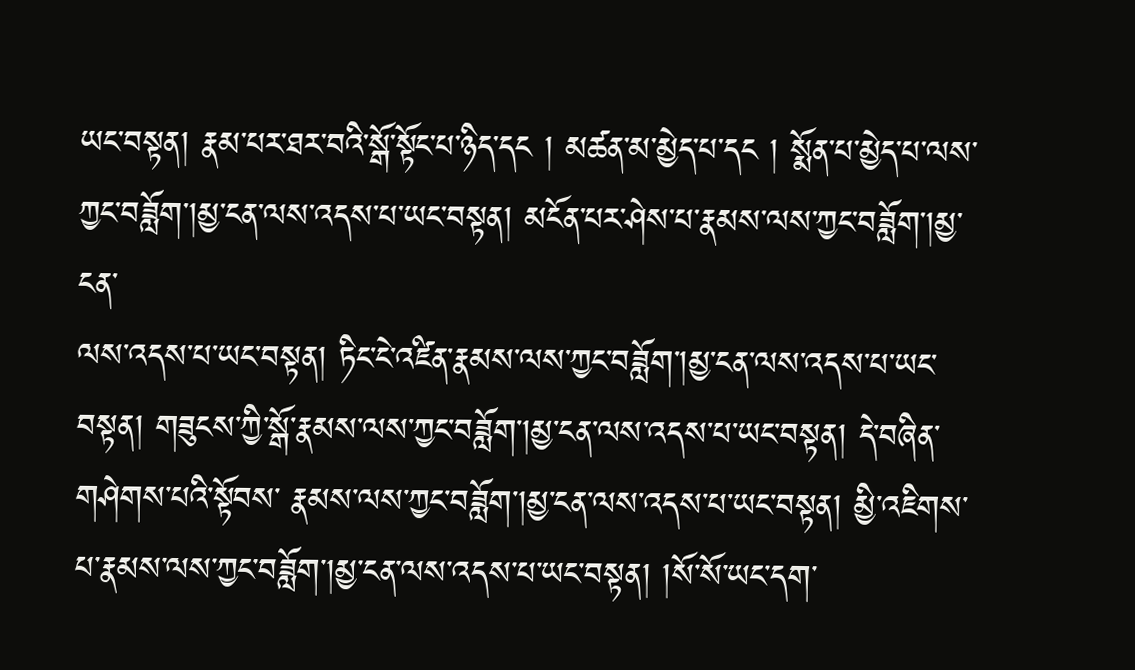ཡང་བསྟན། རྣམ་པར་ཐར་བའི་སྒོ་སྟོང་པ་ཉིད་དང ། མཚན་མ་མྱེད་པ་དང ། སྨོན་པ་མྱེད་པ་ལས་ཀྱང་བཟློག་།མྱ་ངན་ལས་འདས་པ་ཡང་བསྟན། མངོན་པར་ཤེས་པ་རྣམས་ལས་ཀྱང་བཟློག་།མྱ་ངན་
ལས་འདས་པ་ཡང་བསྟན། ཏིང་ངེ་འཛིན་རྣམས་ལས་ཀྱང་བཟློག་།མྱ་ངན་ལས་འདས་པ་ཡང་བསྟན། གཟུངས་ཀྱི་སྒོ་རྣམས་ལས་ཀྱང་བཟློག་།མྱ་ངན་ལས་འདས་པ་ཡང་བསྟན། དེ་བཞིན་གཤེགས་པའི་སྟོབས་ རྣམས་ལས་ཀྱང་བཟློག་།མྱ་ངན་ལས་འདས་པ་ཡང་བསྟན། མྱི་འཇིགས་པ་རྣམས་ལས་ཀྱང་བཟློག་།མྱ་ངན་ལས་འདས་པ་ཡང་བསྟན། །སོ་སོ་ཡང་དག་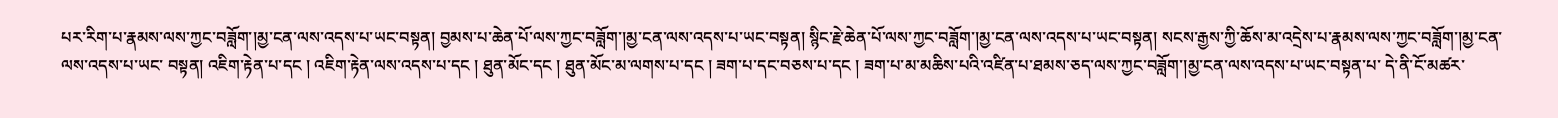པར་རིག་པ་རྣམས་ལས་ཀྱང་བཟློག་།མྱ་ངན་ལས་འདས་པ་ཡང་བསྟན། བྱམས་པ་ཆེན་པོ་ལས་ཀྱང་བཟློག་།མྱ་ངན་ལས་འདས་པ་ཡང་བསྟན། སྙིང་རྗེ་ཆེན་པོ་ལས་ཀྱང་བཟློག་།མྱ་ངན་ལས་འདས་པ་ཡང་བསྟན། སངས་རྒྱས་ཀྱི་ཆོས་མ་འདྲེས་པ་རྣམས་ལས་ཀྱང་བཟློག་།མྱ་ངན་ལས་འདས་པ་ཡང་ བསྟན། འཇིག་རྟེན་པ་དང ། འཇིག་རྟེན་ལས་འདས་པ་དང ། ཐུན་མོང་དང ། ཐུན་མོང་མ་ལགས་པ་དང ། ཟག་པ་དང་བཅས་པ་དང ། ཟག་པ་མ་མཆིས་པའི་འཛིན་པ་ཐམས་ཅད་ལས་ཀྱང་བཟློག་།མྱ་ངན་ལས་འདས་པ་ཡང་བསྟན་པ་ དེ་ནི་ངོ་མཚར་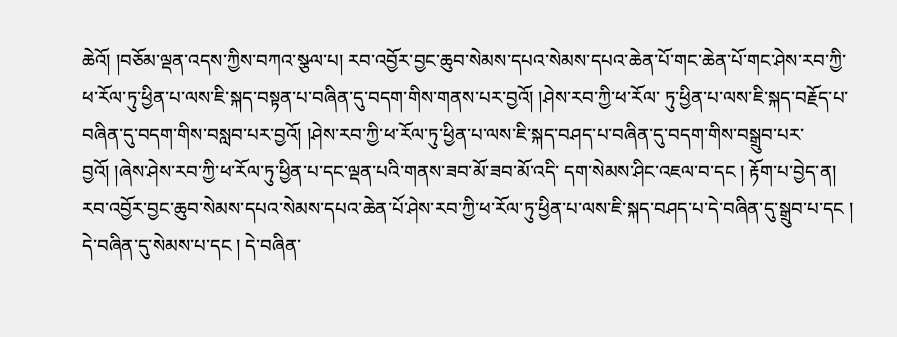ཆེའོ། །བཅོམ་ལྡན་འདས་ཀྱིས་བཀའ་སྩལ་པ། རབ་འབྱོར་བྱང་ཆུབ་སེམས་དཔའ་སེམས་དཔའ་ཆེན་པོ་གང་ཆེན་པོ་གང་ཤེས་རབ་ཀྱི་ཕ་རོལ་ཏུ་ཕྱིན་པ་ལས་ཇི་སྐད་བསྟན་པ་བཞིན་དུ་བདག་གིས་གནས་པར་བྱའོ། །ཤེས་རབ་ཀྱི་ཕ་རོལ་ ཏུ་ཕྱིན་པ་ལས་ཇི་སྐད་བརྗོད་པ་བཞིན་དུ་བདག་གིས་བསླབ་པར་བྱའོ། །ཤེས་རབ་ཀྱི་ཕ་རོལ་ཏུ་ཕྱིན་པ་ལས་ཇི་སྐད་བཤད་པ་བཞིན་དུ་བདག་གིས་བསྒྲུབ་པར་བྱའོ། །ཞེས་ཤེས་རབ་ཀྱི་ཕ་རོལ་ཏུ་ཕྱིན་པ་དང་ལྡན་པའི་གནས་ཟབ་མོ་ཟབ་མོ་འདི་ དག་སེམས་ཤིང་འཇལ་བ་དང ། རྟོག་པ་བྱེད་ན། རབ་འབྱོར་བྱང་ཆུབ་སེམས་དཔའ་སེམས་དཔའ་ཆེན་པོ་ཤེས་རབ་ཀྱི་ཕ་རོལ་ཏུ་ཕྱིན་པ་ལས་ཇི་སྐད་བཤད་པ་དེ་བཞིན་དུ་སྒྲུབ་པ་དང ། དེ་བཞིན་དུ་སེམས་པ་དང ། དེ་བཞིན་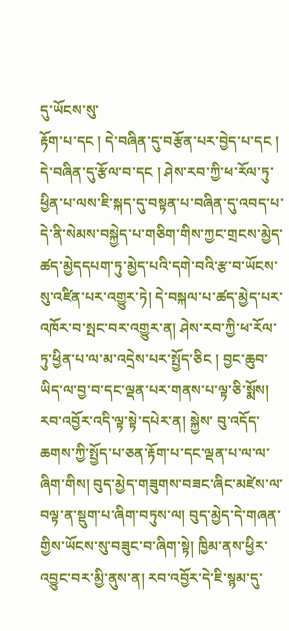དུ་ཡོངས་སུ་
རྟོག་པ་དང ། དེ་བཞིན་དུ་བརྩོན་པར་བྱེད་པ་དང ། དེ་བཞིན་དུ་རྩོལ་བ་དང ། ཤེས་རབ་ཀྱི་ཕ་རོལ་ཏུ་ཕྱིན་པ་ལས་ཇི་སྐད་དུ་བསྟན་པ་བཞིན་དུ་འབད་པ་དེ་ནི་སེམས་བསྐྱེད་པ་གཅིག་གིས་ཀྱང་གྲངས་མྱེད་ཚད་མྱེདདཔག་ཏུ་མྱེད་པའི་དགེ་བའི་རྩ་བ་ཡོངས་ སུ་འཛིན་པར་འགྱུར་ཏེ། དེ་བསྐལ་པ་ཚད་མྱེད་པར་འཁོར་བ་སྤང་བར་འགྱུར་ན། ཤེས་རབ་ཀྱི་ཕ་རོལ་ཏུ་ཕྱིན་པ་ལ་མ་འདྲེས་པར་སྤྱོད་ཅིང ། བྱང་ཆུབ་ཡིད་ལ་བྱ་བ་དང་ལྡན་པར་གནས་པ་ལྟ་ཅི་སྨོས། རབ་འབྱོར་འདི་ལྟ་སྟེ་དཔེར་ན། སྐྱེས་ བུ་འདོད་ཆགས་ཀྱི་སྤྱོད་པ་ཅན་རྟོག་པ་དང་ལྡན་པ་ལ་ལ་ཞིག་གིས། བུད་མྱེད་གཟུགས་བཟང་ཞིང་མཛེས་ལ་བལྟ་ན་སྡུག་པ་ཞིག་བཏུས་ལ། བུད་མྱེད་དེ་གཞན་གྱིས་ཡོངས་སུ་བཟུང་བ་ཞིག་སྟེ། ཁྱིམ་ནས་ཕྱིར་འབྱུང་བར་མྱི་ནུས་ན། རབ་འབྱོར་དེ་ཇི་སྙམ་དུ་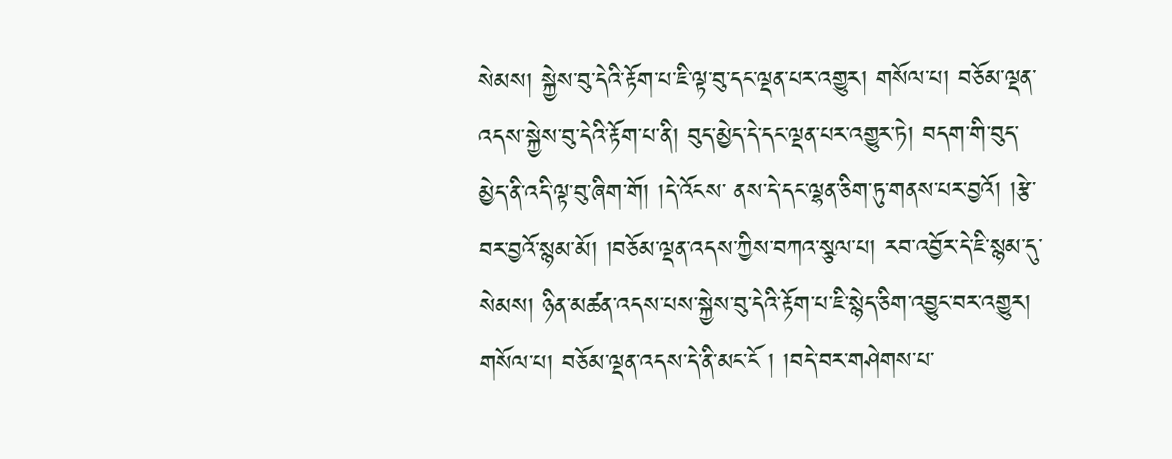སེམས། སྐྱེས་བུ་དེའི་རྟོག་པ་ཇི་ལྟ་བུ་དང་ལྡན་པར་འགྱུར། གསོལ་པ། བཅོམ་ལྡན་འདས་སྐྱེས་བུ་དེའི་རྟོག་པ་ནི། བུད་མྱེད་དེ་དང་ལྡན་པར་འགྱུར་ཏེ། བདག་གི་བུད་མྱེད་ནི་འདི་ལྟ་བུ་ཞིག་གོ། །དེ་འོངས་ ནས་དེ་དང་ལྷན་ཅིག་ཏུ་གནས་པར་བྱའོ། །རྩེ་བར་བྱའོ་སྙམ་མོ། །བཅོམ་ལྡན་འདས་ཀྱིས་བཀའ་སྩལ་པ། རབ་འབྱོར་དེ་ཇི་སྙམ་དུ་སེམས། ཉིན་མཚན་འདས་པས་སྐྱེས་བུ་དེའི་རྟོག་པ་ཇི་སྙེད་ཅིག་འབྱུང་བར་འགྱུར། གསོལ་པ། བཅོམ་ལྡན་འདས་དེ་ནི་མང་ངོ ། །བདེ་བར་གཤེགས་པ་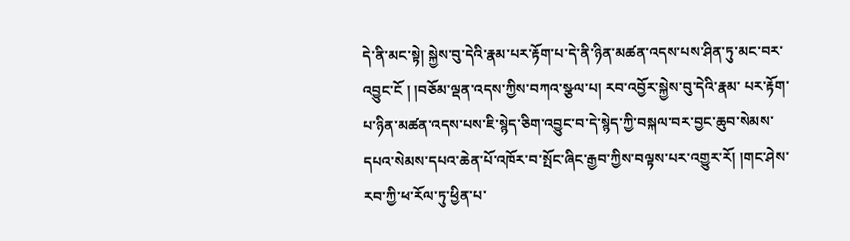དེ་ནི་མང་སྟེ། སྐྱེས་བུ་དེའི་རྣམ་པར་རྟོག་པ་དེ་ནི་ཉིན་མཚན་འདས་པས་ཤིན་ཏུ་མང་བར་འབྱུང་ངོ ། །བཅོམ་ལྡན་འདས་ཀྱིས་བཀའ་སྩལ་པ། རབ་འབྱོར་སྐྱེས་བུ་དེའི་རྣམ་ པར་རྟོག་པ་ཉིན་མཚན་འདས་པས་ཇི་སྙེད་ཅིག་འབྱུང་བ་དེ་སྙེད་ཀྱི་བསྐལ་བར་བྱང་ཆུབ་སེམས་དཔའ་སེམས་དཔའ་ཆེན་པོ་འཁོར་བ་སྤོང་ཞིང་རྒྱབ་ཀྱིས་བལྟས་པར་འགྱུར་རོ། །གང་ཤེས་རབ་ཀྱི་ཕ་རོལ་ཏུ་ཕྱིན་པ་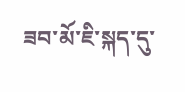ཟབ་མོ་ཇི་སྐད་དུ་